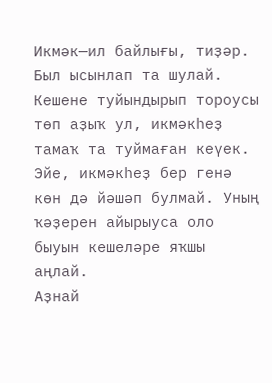Икмәк—ил байлығы, тиҙәр. Был ысынлап та шулай. Кешене туйындырып тороусы төп аҙыҡ ул, икмәкһеҙ тамаҡ та туймаған кеүек. Эйе, икмәкһеҙ бер генә көн дә йәшәп булмай. Уның ҡәҙерен айырыуса оло быуын кешеләре яҡшы аңлай.
Аҙнай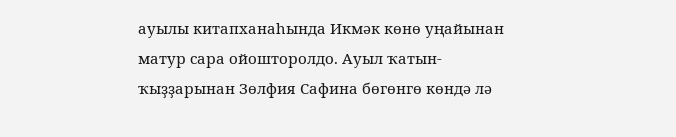ауылы китапханаһында Икмәк көнө уңайынан матур сара ойошторолдо. Ауыл ҡатын-ҡыҙҙарынан Зөлфия Сафина бөгөнгө көндә лә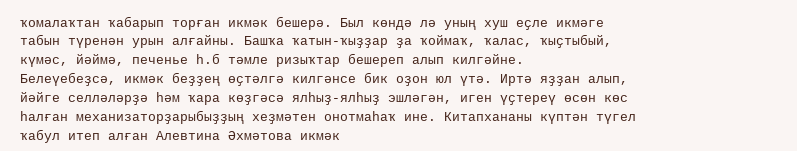ҡомалаҡтан ҡабарып торған икмәк бешерә. Был көндә лә уның хуш еҫле икмәге табын түренән урын алғайны. Башҡа ҡатын-ҡыҙҙар ҙа ҡоймаҡ, ҡалас, ҡыҫтыбый, күмәс, йәймә, печенье һ.б тәмле ризыҡтар бешереп алып килгәйне.
Белеүебеҙсә, икмәк беҙҙең өҫтәлгә килгәнсе бик оҙон юл үтә. Иртә яҙҙан алып, йәйге селләләрҙә һәм ҡара көҙгәсә ялһыҙ-ялһыҙ эшләгән, иген үҫтереү өсөн көс һалған механизаторҙарыбыҙҙың хеҙмәтен онотмаһаҡ ине. Китапхананы күптән түгел ҡабул итеп алған Алевтина Әхмәтова икмәк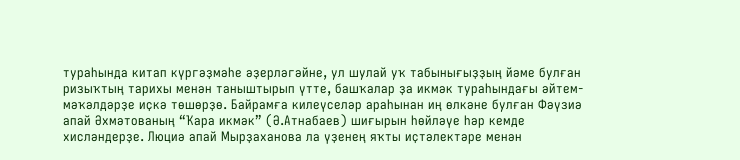тураһында китап күргәҙмәһе әҙерләгәйне, ул шулай уҡ табынығыҙҙың йәме булған ризыҡтың тарихы менән таныштырып үтте, башҡалар ҙа икмәк тураһындағы әйтем-мәҡәлдәрҙе иҫкә төшөрҙө. Байрамға килеүселәр араһынан иң өлкәне булған Фәүзиә апай Әхмәтованың “Ҡара икмәк” (Ә.Атнабаев) шиғырын һөйләүе һәр кемде хисләндерҙе. Люциә апай Мырҙаханова ла үҙенең яҡты иҫтәлектәре менән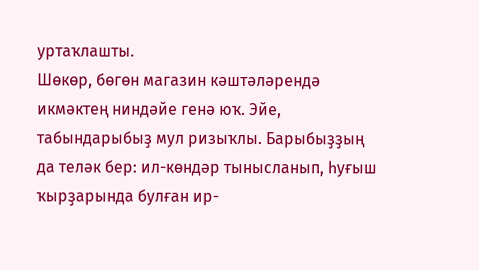уртаҡлашты.
Шөкөр, бөгөн магазин кәштәләрендә икмәктең ниндәйе генә юҡ. Эйе, табындарыбыҙ мул ризыҡлы. Барыбыҙҙың да теләк бер: ил-көндәр тынысланып, һуғыш ҡырҙарында булған ир-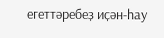егеттәребеҙ иҫән-һау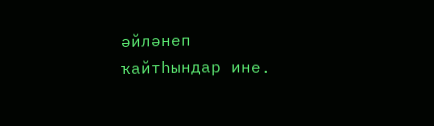әйләнеп ҡайтһындар ине.